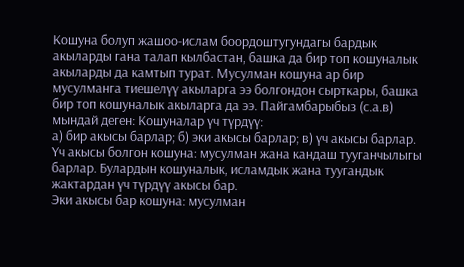Кошуна болуп жашоо-ислам боордоштугундагы бардык акыларды гана талап кылбастан, башка да бир топ кошуналык акыларды да камтып турат. Мусулман кошуна ар бир мусулманга тиешелүү акыларга ээ болгондон сырткары, башка бир топ кошуналык акыларга да ээ. Пайгамбарыбыз (с.а.в) мындай деген: Кошуналар үч түрдүү:
а) бир акысы барлар; б) эки акысы барлар; в) үч акысы барлар.
Үч акысы болгон кошуна: мусулман жана кандаш тууганчылыгы барлар. Булардын кошуналык, исламдык жана туугандык жактардан үч түрдүү акысы бар.
Эки акысы бар кошуна: мусулман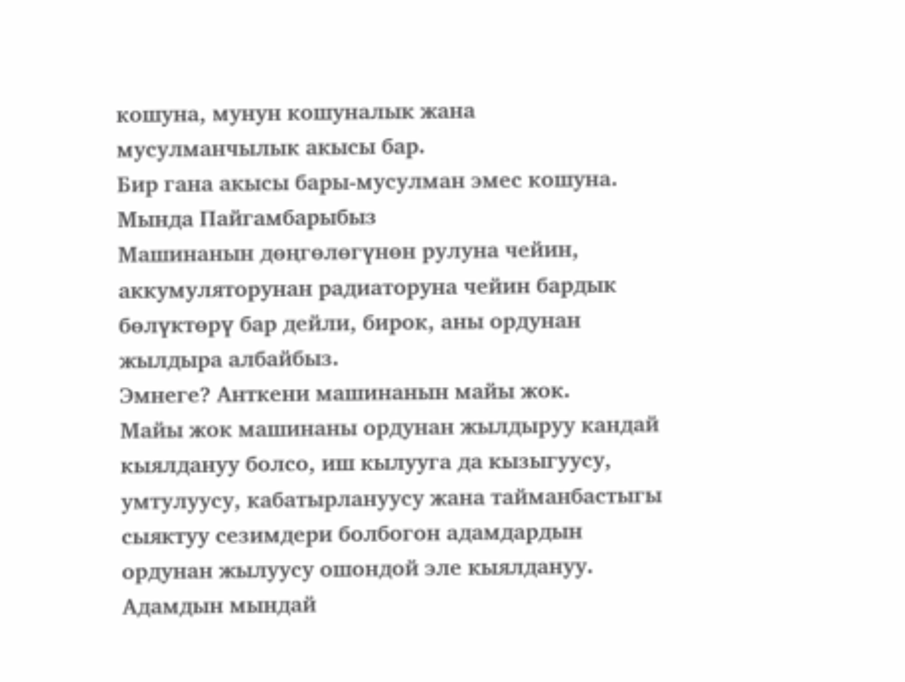кошуна, мунун кошуналык жана мусулманчылык акысы бар.
Бир гана акысы бары-мусулман эмес кошуна. Мында Пайгамбарыбыз
Машинанын дөңгөлөгүнөн рулуна чейин, аккумуляторунан радиаторуна чейин бардык бөлүктөрү бар дейли, бирок, аны ордунан жылдыра албайбыз.
Эмнеге? Анткени машинанын майы жок.
Майы жок машинаны ордунан жылдыруу кандай кыялдануу болсо, иш кылууга да кызыгуусу, умтулуусу, кабатырлануусу жана тайманбастыгы сыяктуу сезимдери болбогон адамдардын ордунан жылуусу ошондой эле кыялдануу.
Адамдын мындай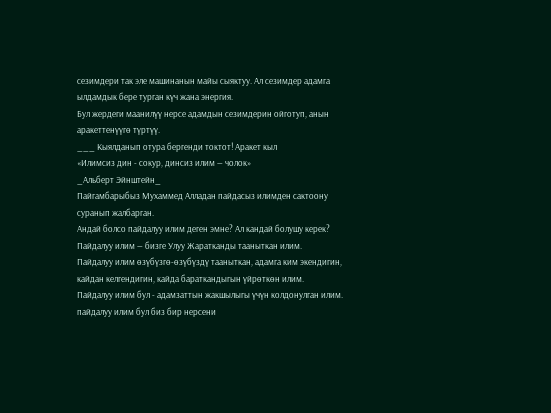сезимдери так эле машинанын майы сыяктуу. Ал сезимдер адамга ылдамдык бере турган күч жана энергия.
Бул жердеги маанилүү нерсе адамдын сезимдерин ойготуп, анын аракеттенүүгө түртүү.
___ Кыялданып отура бергенди токтот! Аракет кыл
«Илимсиз дин - сокур, динсиз илим — чолок»
_Альберт Эйнштейн_
Пайгамбарыбыз Мухаммед Алладан пайдасыз илимден сактоону суранып жалбарган.
Андай болсо пайдалуу илим деген эмне? Ал кандай болушу керек?
Пайдалуу илим — бизге Улуу Жаратканды тааныткан илим.
Пайдалуу илим өзүбүзгө-өзүбүздү тааныткан, адамга ким экендигин, кайдан келгендигин, кайда бараткандыгын үйрөткөн илим.
Пайдалуу илим бул - адамзаттын жакшылыгы үчүн колдонулган илим.
пайдалуу илим бул биз бир нерсени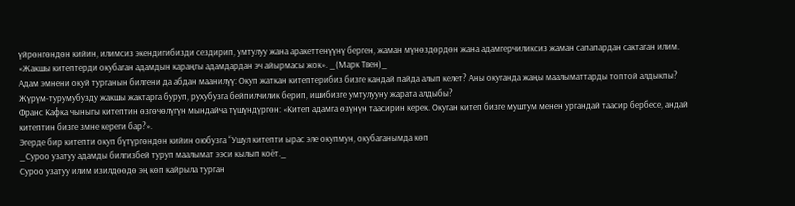үйрөнгөндөн кийин, илимсиз экендигибизди сездирип, умтулуу жана аракеттенүүнү берген, жаман мүнөздөрдөн жана адамгерчиликсиз жаман сапапардан сактаган илим.
«Жакшы китептерди окубаган адамдын караңгы адамдардан эч айырмасы жок». _(Марк Твен)_
Адам эмнени окуй турганын билгени да абдан маанилүү: Окуп жаткан китептерибиз бизге кандай пайда алып келет? Аны окуганда жаңы маалыматтарды топтой алдыкпы? Жүрүм-турумубузду жакшы жактарга буруп, рухубузга бейпилчилик берип, ишибизге умтулууну жарата алдыбы?
Франс Кафка чыныгы китептин өзгөчөлүгүн мындайча түшүндүргөн: «Китеп адамга өзүнүн таасирин керек. Окуган китеп бизге муштум менен ургандай таасир бербесе, андай китептин бизге змне кереги бар?».
Эгерде бир китепти окуп бүтүргөндөн кийин оюбузга “Ушул китепти ырас эле окупмун, окубаганымда көп
_Суроо узатуу адамды билгизбей туруп маалымат ээси кылып коёт._
Суроо узатуу илим изилдөөдө эң көп кайрыла турган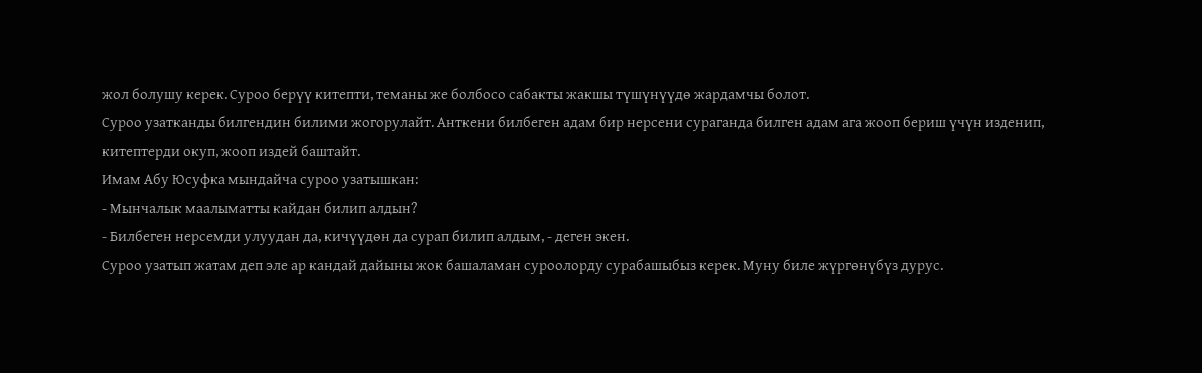жол болушу керек. Суроо берүү китепти, теманы же болбосо сабакты жакшы түшүнүүдө жардамчы болот.
Суроо узатканды билгендин билими жогорулайт. Анткени билбеген адам бир нерсени сураганда билген адам ага жооп бериш үчүн изденип, китептерди окуп, жооп издей баштайт.
Имам Абу Юсуфка мындайча суроо узатышкан:
- Мынчалык маалыматты кайдан билип алдын?
- Билбеген нерсемди улуудан да, кичүүдөн да сурап билип алдым, - деген экен.
Суроо узатып жатам деп эле ар кандай дайыны жок башаламан суроолорду сурабашыбыз керек. Муну биле жүргөнүбүз дурус.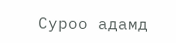Суроо адамд